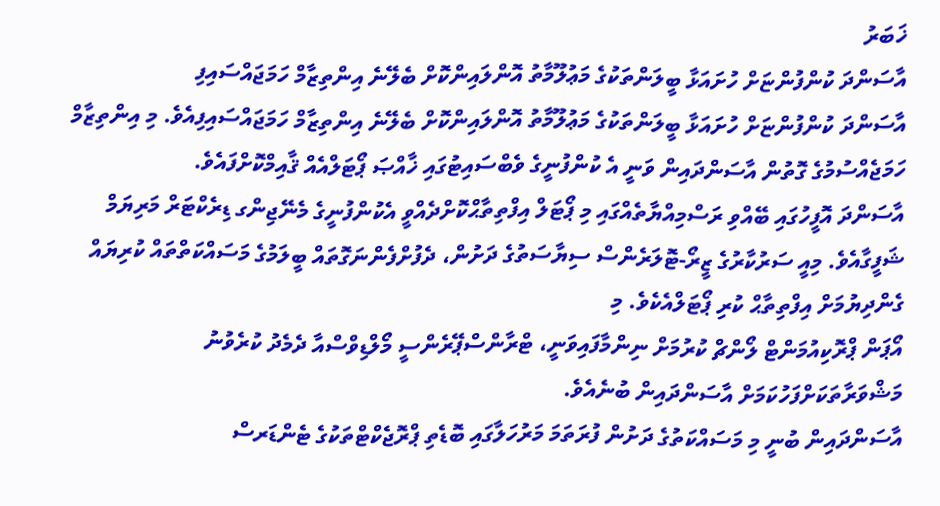ޚަބަރު
އާސަންދަ ކުންފުންޏަށް ހުށައަޅާ ބީލަންތަކުގެ މަޢުލޫމާތު އޮންލައިންކޮށް ބެލޭނެ އިންތިޒާމް ހަމަޖައްސައިފި
އާސަންދަ ކުންފުންޏަށް ހުށައަޅާ ބީލަންތަކުގެ މަޢުލޫމާތު އޮންލައިންކޮށް ބެލޭނެ އިންތިޒާމް ހަމަޖައްސައިފިއެވެ. މި އިންތިޒާމް ހަމަޖެއްސުމުގެ ގޮތުން އާސަންދައިން ވަނީ އެ ކުންފުނީގެ ވެބްސައިޓުގައި ޚާއްޞަ ޕޯޓަލްއެއް ޤާއިމްކޮށްފައެވެ.
އާސަންދަ އޮފީހުގައި ބޭއްވި ރަސްމިއްޔާތެއްގައި މި ޕޯޓަލް އިފްތިތާޙްކޮށްދެއްވީ އެކުންފުނީގެ މެނޭޖިންގ ޑިރެކްޓަރް މަރިޔަމް ޝަފީގާއެވެ. މިއީ ސަރުކާރުގެ ޒީރޯ-ޓޮލަރެންސް ސިޔާސަތުގެ ދަށުން، ދެފުށްފެންނަގޮތައް ބީލަމުގެ މަސައްކަތްތައް ކުރިޔައް ގެންދިޔުމަށް އިފްތިތާޙް ކުރި ޕޯޓަލްއެކެވެ. މި
އޯޕަން ޕްރޮކިއުމަންޓް ލޯންޗް ކުރުމަށް ނިންމާފައިވަނީ، ޓްރާންސްޕޭރެންސީ މޯލްޑިވްސްއާ ދެމެދު ކުރެވުނު މަޝްވަރާތަކަށްފަހުކަމަށް އާސަންދައިން ބުނެއެވެ.
އާސަންދައިން ބުނީ މި މަސައްކަތުގެ ދަށުން ފުރަތަމަ މަރުހަލާގައި ބޮޑެތި ޕްރޮޖެކްޓްތަކުގެ ޓެންޑަރސް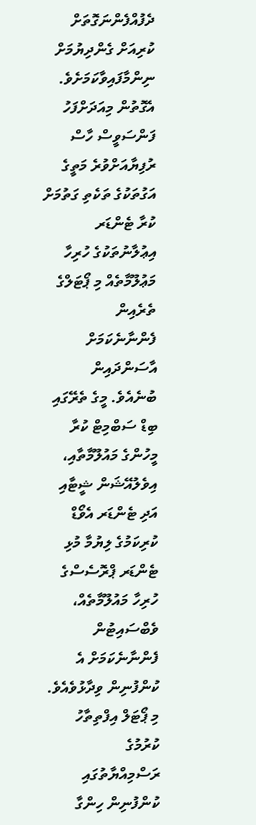ދެފުއްފެންނަގޮތަށް ކުރިއަށް ގެންދިޔުމަށް ނިންމާފައިވާކަމަށެވެ. އެގޮތުން މިއަދަށްފަހު ފަންސަވީސް ހާސް ރުފިޔާއަށްވުރެ މަތީގެ އަގުތަކުގެ ތަކެތި ގަތުމަށް ކުރާ ޓެންޑަރ އިޢުލާނުތަކުގެ ހުރިހާ މަޢުލޫމާތެއް މި ޕޯޓަލްގެ ތެރެއިން ފެންނާނެކަމަށް އާސަންދައިން ބުނެއެވެ. މީގެ ތެރޭގައި ބިޑް ސަބްމިޓް ކުރާ މީހުންގެ މައުލޫމާތާއި، އިވެލުއޭޝަން ޝީޓާއި އަދި ޓެންޑަރ އެވޯޑް ކުރިކަމުގެ ލިޔުމާ މުޅި ޓެންޑަރ ޕްރޮސެސްގެ ހުރިހާ މައުލޫމާތެއް، ވެބްސައިޓުން ފެންނާނެކަމަށް އެ ކުންފުނިން ވިދާޅުވެއެވެ.
މި ޕޯޓަލް އިފްތިތާހު ކުރުމުގެ ރަސްމިއްޔާތުގައި ކުންފުނިން ހިންގާ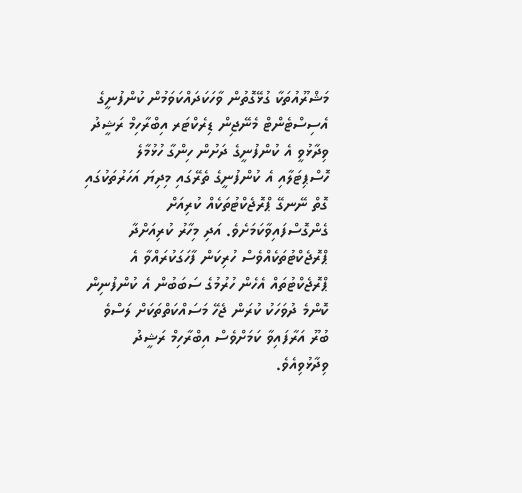މަޝްރޫއުތަކާ ގުޅޭގޮތުން ވާހަކަދައްކަވަމުން ކުންފުނީގެ އެސިސްޓެންޓް މެނޭޖިން ޑިރެކްޓަރ އިބްރާހިމް ރަޝީދު ވިދާޅުވީ އެ ކުންފުނީގެ ދަށުން ހިންގާ ހުޅުމާލެ ހޮސްޕިޓަލާއި އެ ކުންފުނީގެ ތެރޭގައި މިދިޔަ އަހަރުތަކުގައި ގޮތް ނޭނގޭ ޕްރޮޖެކްޓުތަކެއް ކުރިއަށް ގެންގޮސްފައިވާކަމަށެވެ. އަދި މިހާރު ކުރިއަށްދާ ޕްރޮޖެކްޓުތަކެއްވެސް ހުރިކަން ފާހަގަކުރައްވާ އެ ޕްރޮޖެކްޓުތައް އެހެން ހުރުމުގެ ސަބަބުން އެ ކުންފުނިން ކޮންމެ ދުވަހަކު ކުރަން ޖެހޭ މަސައްކަތްތަކަށް ލަސްވެ ބުރޫ އަރާފައިވާ ކަމަށްވެސް އިބްރާހިމް ރަޝީދު ވިދާޅުވިއެވެ.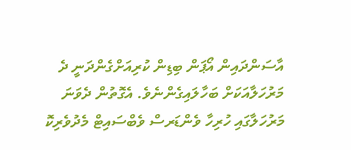އާސަންދައިން އޯޕަން ބިޑިން ކުރިއަށްގެންދަނީ ދެ މަރުހަލާއަކަށް ބަހާލައިގެންނެވެ. އެގޮތުން ދެވަނަ މަރުހަލާގައި ހުރިހާ ވެންޑަރސް ވެބްސައިޓް މެދުވެރިކޮ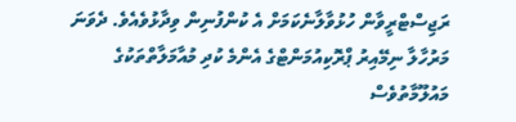ރަޖިސްޓްރީވާން ހުޅުވާލާނެކަމަށް އެ ކުންފުނިން ވިދާޅުވެއެވެ. ދެވަނަ މަރުހާލާ ނިމޭއިރު ޕްރޮކިއުމަންޓްގެ އެންމެ ކުދި މުއާމަލާތްތަކުގެ މައުލޫމާތުވެސް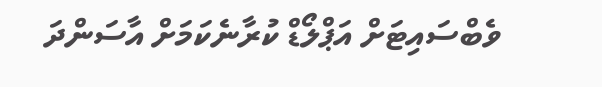ވެބްސައިޓަށް އަޕްލޯޑް ކުރާނެކަމަށް އާސަންދަ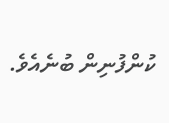ކުންފުނިން ބުނެއެވެ.